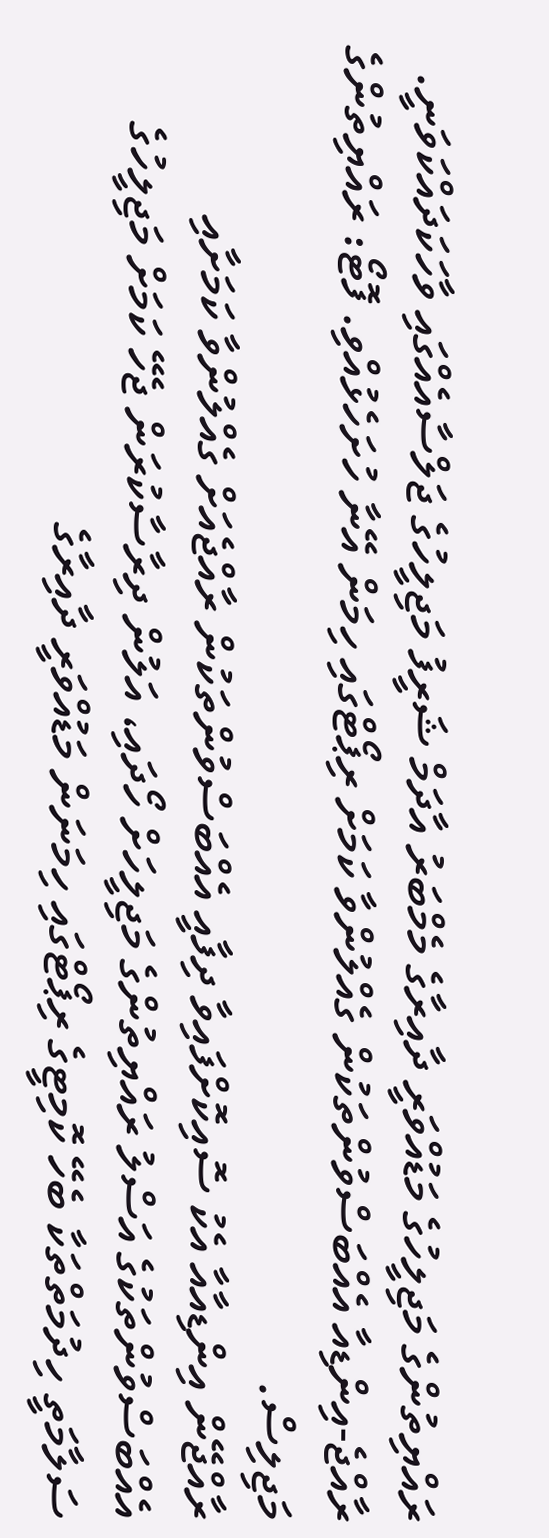ރައްޔިތުންގެ މަޖިލީހުގެ މަޑުއްވަރީ ދާއިރާގެ މެމްބަރު އާދަމް ޝަރީފު މަޖިލީހުގެ ޖަލްސާއެއްގައި ވާހަކަދައްކަވަނީ. ރާއްޖެ-އިންޑިއާ އެއްބަސްވުންތަކުން ގެއްލުންވާ ކަމަށް ރިޕޯޓްގައި ހިމަން އޭނާ ހުށަހެޅުއްވި. ފޮޓޯ: ރައްޔިތުންގެ މަޖިލިސް.
ރާއްޖޭން އިންޑިއާއާ އެކު ސޮއިކޮށްފައިވާ ދިފާއީ އެއްބަސްވުންތަކުން ރާއްޖެއަށް ގެއްލުންވާ ކަމަށާއި އެއްބަސްވުންތަކުގެ އަސްލު ރައްޔިތުންގެ މަޖިލީހަށް ހޯދައި، އަލުން ދިރާސާކުރަން ޖެހޭ ކަމަށް މަޖިލީހުގެ ސަލާމަތީ ހިދުމަތްތަކާ ބެހޭ ކޮމިޓީގެ ރިޕޯޓްގައި ހިމަނަން މަޑުއްވަރީ ދާއިރާގެ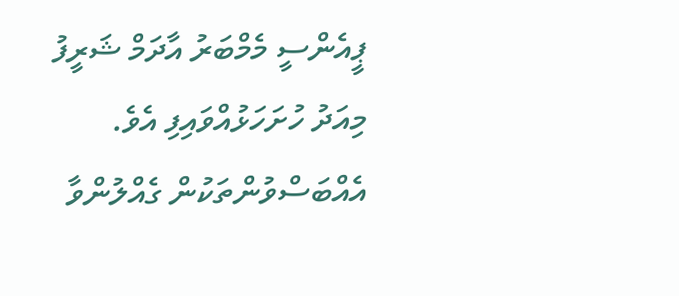ޕީއެންސީ މެމްބަރު އާދަމް ޝަރީފު މިއަދު ހުށަހަޅުއްވައިފި އެވެ.
އެއްބަސްވުންތަކުން ގެއްލުންވާ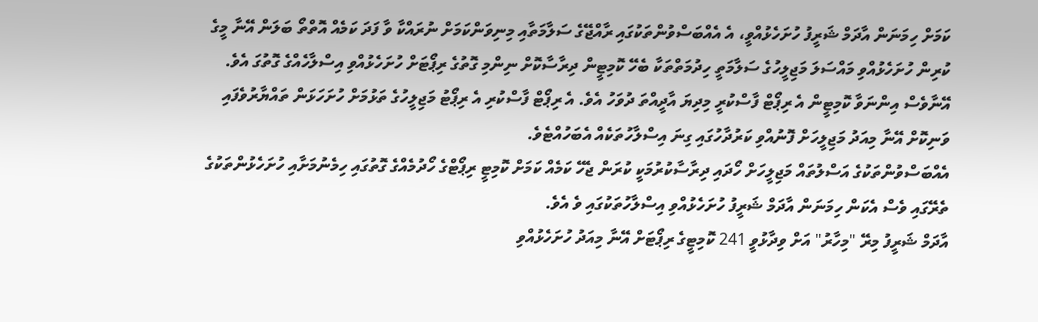ކަމަށް ހިމަނަން އާދަމް ޝަރީފު ހުށަހެޅުއްވީ، އެ އެއްބަސްވުންތަކުގައި ރާއްޖޭގެ ސަލާމަތާއި މިނިވަންކަމަށް ނުރައްކާ ވާ ފަދަ ކަމެއް އޮތްތޯ ބަލަން އޭނާ މީގެ ކުރިން ހުށަހެޅުއްވި މައްސަލަ މަޖިލީހުގެ ސަލާމަތީ ހިދުމަތްތަކާ ބެހޭ ކޮމިޓީން ދިރާސާކޮށް ނިންމި ގޮތުގެ ރިޕޯޓަށް ހުށަހެޅުއްވި އިސްލާހެއްގެ ގޮތުގަ އެވެ. އޭނާވެސް އިންނަވާ ކޮމިޓީން އެ ރިޕޯޓް ފާސްކުރީ މިދިޔަ އާދީއްތަ ދުވަހު އެވެ. އެ ރިޕޯޓް ފާސްކުރި އެ ރިޕޯޓު މަޖިލީހުގެ ތަޅުމަށް ހުށަހަޅަން ތައްޔާރުވެފައި ވަނިކޮށް އޭނާ މިއަދު މަޖިލީހަށް ފޮނުއްވި ކަރުދާހުގައި ގިނަ އިސްލާހުތަކެއް އެބަހުއްޓެވެ.
އެއްބަސްވުންތަކުގެ އަސްލުތައް މަޖިލީހަށް ހޯދައި ދިރާސާކުރުމަކީ ކުރަން ޖެހޭ ކަމެއް ކަމަށް ކޮމިޓީ ރިޕޯޓްގެ ހޯދުމެއްގެ ގޮތުގައި ހިމެނުމަށާއި ހުށަހެޅުންތަކުގެ ތެރޭގައި ވެސް އެކަން ހިމަނަން އާދަމް ޝަރީފު ހުށަހެޅުއްވި އިސްލާހުތަކުގައި ވެ އެވެ.
އާދަމް ޝަރީފު މިރޭ "މިހާރު" އަށް ވިދާޅުވީ 241 ކޮމިޓީގެ ރިޕޯޓަށް އޭނާ މިއަދު ހުށަހެޅުއްވި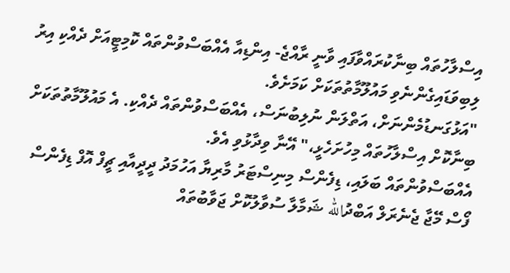އިސްލާހުތައް ބިނާކުރައްވާފައި ވާނީ ރާއްޖެ- އިންޑިއާ އެއްބަސްވުންތައް ކޮމިޓީއަށް ދެއްކި އިރު ލިބިވަޑައިގެންނެވި މައުލޫމާތުތަކަށް ކަމަށެވެ.
"އަޅުގަނޑުމެންނަށް، އަތްލަން ނުލިބުނަސް، އެއްބަސްވުންތައް ދެއްކި. އެ މައުލޫމާތުތަކަށް ބިނާކޮށް އިސްލާހުތައް މިހުށަހެޅީ،" އޭނާ ވިދާޅުވި އެވެ.
އެއްބަސްވުންތައް ބަލައި، ޑިފެންސް މިނިސްޓަރު މާރިޔާ އަހުމަދު ދީދީއާއި ޗީފް އޮފް ޑިފެންސް ފޯސް މޭޖާ ޖެނެރަލް އަބްދުالله ޝަމާލާ ސުވާލުކޮށް ޖަވާބުތައް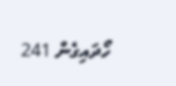ހޯދައިގެން 241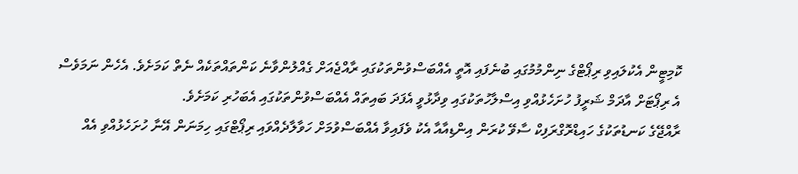ކޮމިޓީން އެކުލައިވި ރިޕޯޓްގެ ނިންމުމުގައި ބުނެފައި އޮތީ އެއްބަސްވުންތަކުގައި ރާއްޖެއަށް ގެއްލުންވާނެ ކަންތައްތަކެއް ނެތް ކަމަށެވެ. އެހެން ނަމަވެސް އެ ރިޕޯޓަށް އާދަމް ޝަރީފު ހުށަހެޅުއްވި އިސްލާހުތަކުގައި ވިދާޅުވީ އެފަދަ ބައިތައް އެއްބަސްވުންތަކުގައި އެބަހުރި ކަމަށެވެ.
ރާއްޖޭގެ ކަނޑުތަކުގެ ހައިޑްރޮގްރަފިކް ސާވޭ ކުރަން އިންޑިއާއާ އެކު ވެފައިވާ އެއްބަސްވުމަށް ހަވާލާދެއްވައި ރިޕޯޓްގައި ހިމަނަން އޭނާ ހުށަހެޅުއްވި އެއް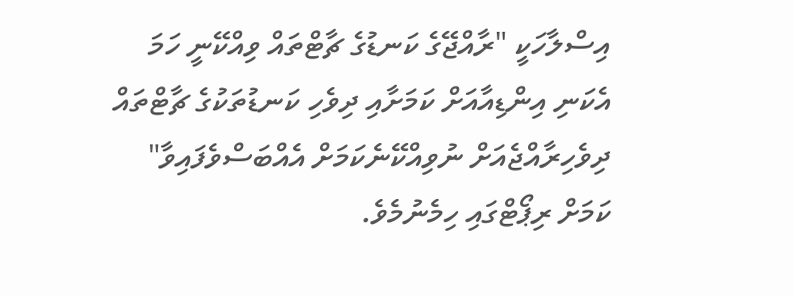އިސްލާހަކީ "ރާއްޖޭގެ ކަނޑުގެ ޗާޓްތައް ވިއްކޭނީ ހަމަ އެކަނި އިންޑިއާއަށް ކަމަށާއި ދިވެހި ކަނޑުތަކުގެ ޗާޓްތައް ދިވެހިރާއްޖެއަށް ނުވިއްކޭނެކަމަށް އެއްބަސްވެފައިވާ" ކަމަށް ރިޕޯޓްގައި ހިމެނުމެވެ.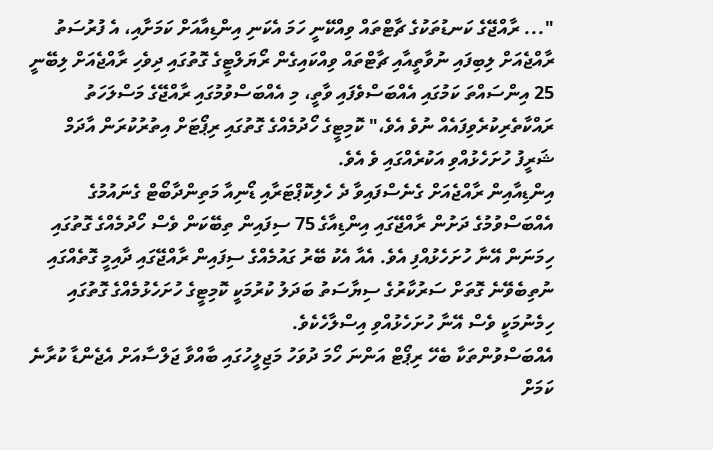"... ރާއްޖޭގެ ކަނޑުތަކުގެ ޗާޓްތައް ވިއްކޭނީ ހަމަ އެކަނި އިންޑިއާއަށް ކަމަށާއި، އެ ފުރުސަތު ރާއްޖެއަށް ލިބިފައި ނުވާތީއާއި ޗާޓްތައް ވިއްކައިގެން ރޯޔަލްޓީގެ ގޮތުގައި ދިވެހި ރާއްޖެއަށް ލިބޭނީ 25 އިންސައްތަ ކަމުގައި އެއްބަސްވެފައި ވާތީ، މި އެއްބަސްވުމުގައި ރާއްޖޭގެ މަސްލަހަތު ރައްކާތެރިކުރެވިފައެއް ނުވެ އެވެ،" ކޮމިޓީގެ ހޯދުމެއްގެ ގޮތުގައި ރިޕޯޓަށް އިތުރުކުރަން އާދަމް ޝަރީފު ހުށަހެޅުއްވި އަކުރެއްގައި ވެ އެވެ.
އިންޑިއާއިން ރާއްޖެއަށް ގެނެސްފައިވާ ދެ ހެލިކޮޕްޓަރާއި ޑޯނިއާ މަތިންދާބޯޓް ގެނައުމުގެ އެއްބަސްވުމުގެ ދަށުން ރާއްޖޭގައި އިންޑިއާގެ 75 ސިފައިން ތިބޭކަން ވެސް ހޯދުމެއްގެ ގޮތުގައި ހިމަނަން އޭނާ ހުށަހެޅުއްފި އެވެ. އެއާ އެކު ބޭރު ގައުމެއްގެ ސިފައިން ރާއްޖޭގައި ދާއިމީ ގޮތެއްގައި ނުތިބެވޭނެ ގޮތަށް ސަރުކާރުގެ ސިޔާސަތު ބަދަލު ކުރުމަކީ ކޮމިޓީގެ ހުށަހެޅުމެއްގެ ގޮތުގައި ހިމެނުމަކީ ވެސް އޭނާ ހުށަހެޅުއްވި އިސްލާހެކެވެ.
އެއްބަސްވުންތަކާ ބެހޭ ރިޕޯޓް އަންނަ ހޯމަ ދުވަހު މަޖިލީހުގައި ބާއްވާ ޖަލްސާއަށް އެޖެންޑާ ކުރާނެ ކަމަށް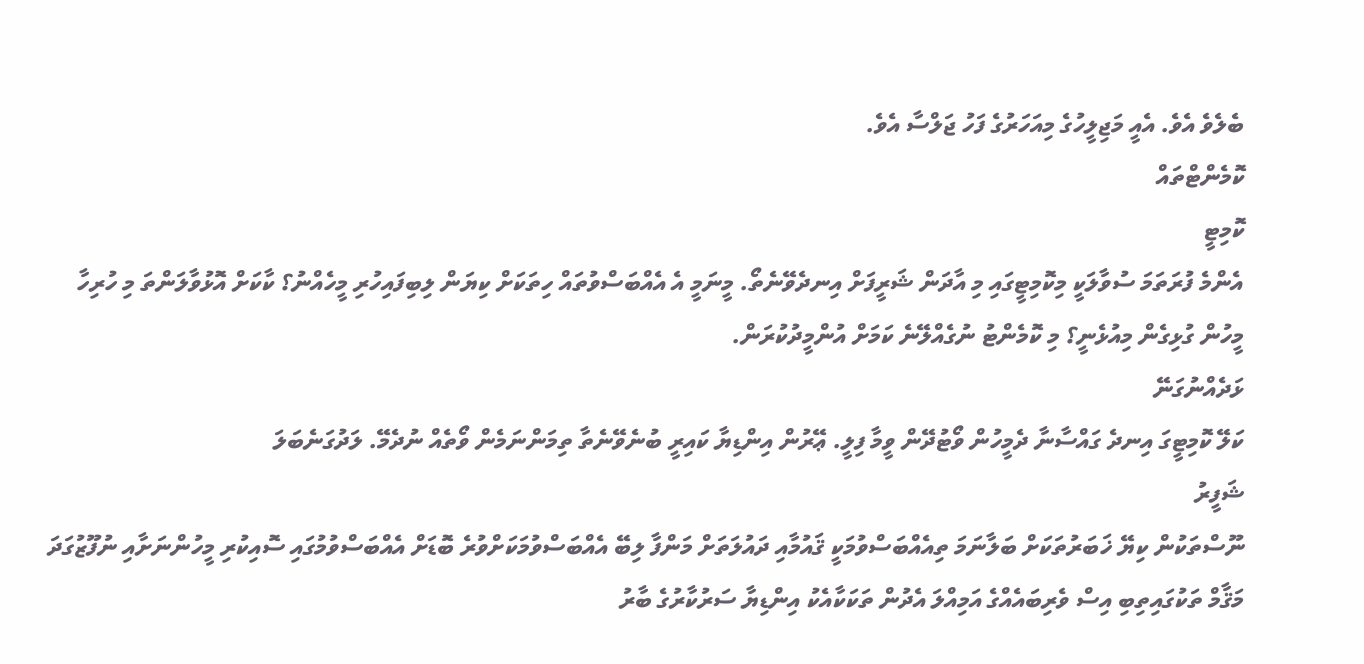ބެލެވެ އެވެ. އެއީ މަޖިލީހުގެ މިއަހަރުގެ ފަހު ޖަލްސާ އެވެ.
ކޮމެންޓްތައް
ކޮމިޓީ
އެންމެ ފުރަތަމަ ސުވާލަކީ މިކޮމިޓީގައި މި އާދަން ޝަރީފަށް އިނދެވޭނެތޯ. މީނަމީ އެ އެއްބަސްވުތައް ހިތަކަށް ކިޔަން ލިބިފައިހުރި މީހެއްނު؟ ކާކަށް އޮޅުވާލަންތަ މި ހުރިހާ މީހުން ގުޅިގެން މިއުޅެނީ؟ މި ކޮމެންޓު ނުގެއްލޭނެ ކަމަށް އުންމީދުކުރަން.
ޅަދެއްނުގަނޭ
ކަލޭ ކޮމިޓީގަ އިނދެ ގައްސާނާ ދެމީހުން ވޯޓުދޭން ވީމާ ފިލީ. ޢޭރުން އިންޑިޔާ ކައިރީ ބުނެވޭނެތާ ތިމަންނަމެން ވޯތެއް ނުދެމޭ. ލަދުގަނެބަލަ
ޝަފީރު
ނޫސްތަކުން ކިޔޭ ޚަބަރުތަކަށް ބަލާނަމަ ތިއެއްބަސްވުމަކީ ޤައުމާއި ދައުލަތަށް މަންފާ ލިބޭ އެއްބަސްވުމަކަށްވުރެ ބޮޑަށް އެއްބަސްވުމުގައި ސޮއިކުރި މީހުންނަށާއި ނުފޫޒުގަދަ މަޤާމް ތަކުގައިތިބި އިސް ވެރިބައެއްގެ އަމިއްލަ އެދުން ތަކަކާއެކު އިންޑިޔާ ސަރުކާރުގެ ބާރު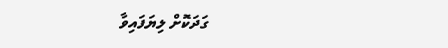ގަދަކޮށް ލިޔަފައިވާ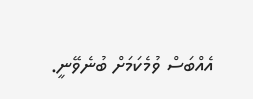އެއްބަސް ވުމެކަމަށް ބުނެވޭނީ.